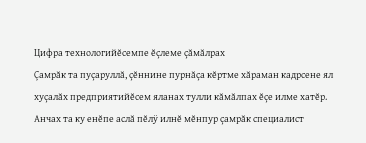Цифра технологийĕсемпе ĕçлеме çăмăлрах
Çамрăк та пуçаруллă, çĕннине пурнăçа кĕртме хăраман кадрсене ял хуçалăх предприятийĕсем яланах тулли кăмăлпах ĕçе илме хатĕр. Анчах та ку енĕпе аслă пĕлÿ илнĕ мĕнпур çамрăк специалист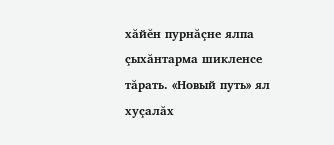хăйĕн пурнăçне ялпа çыхăнтарма шикленсе тăрать. «Новый путь» ял хуçалăх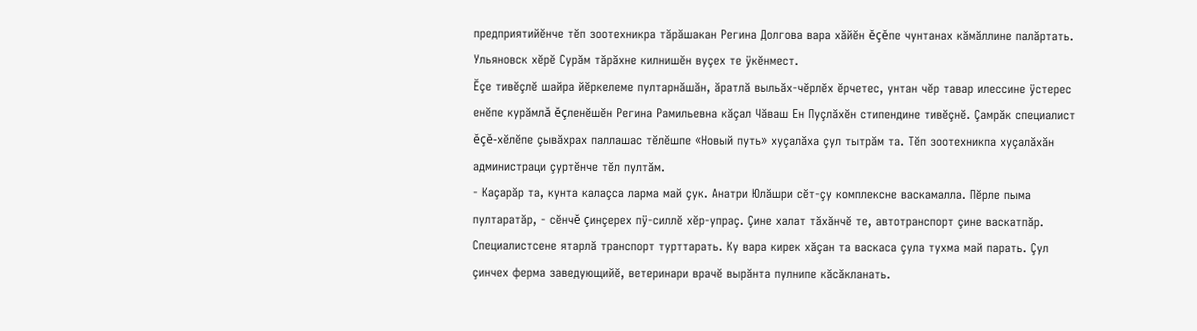предприятийĕнче тĕп зоотехникра тăрăшакан Регина Долгова вара хăйĕн ĕçĕпе чунтанах кăмăллине палăртать. Ульяновск хĕрĕ Сурăм тăрăхне килнишĕн вуçех те ÿкĕнмест.
Ĕçе тивĕçлĕ шайра йĕркелеме пултарнăшăн, ăратлă выльăх-чĕрлĕх ĕрчетес, унтан чĕр тавар илессине ÿстерес енĕпе курăмлă ĕçленĕшĕн Регина Рамильевна кăçал Чăваш Ен Пуçлăхĕн стипендине тивĕçнĕ. Çамрăк специалист ĕçĕ-хĕлĕпе çывăхрах паллашас тĕлĕшпе «Новый путь» хуçалăха çул тытрăм та. Тĕп зоотехникпа хуçалăхăн администраци çуртĕнче тĕл пултăм.
- Каçарăр та, кунта калаçса ларма май çук. Анатри Юлăшри сĕт-çу комплексне васкамалла. Пĕрле пыма пултаратăр, - сĕнчĕ çинçерех пÿ-силлĕ хĕр-упраç. Çине халат тăхăнчĕ те, автотранспорт çине васкатпăр. Специалистсене ятарлă транспорт турттарать. Ку вара кирек хăçан та васкаса çула тухма май парать. Çул çинчех ферма заведующийĕ, ветеринари врачĕ вырăнта пулнипе кăсăкланать.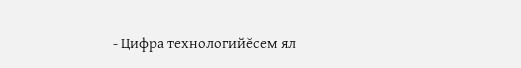- Цифра технологийĕсем ял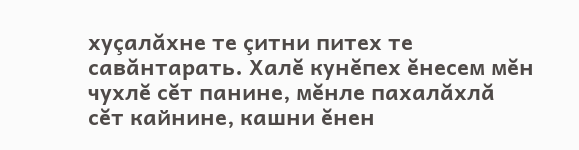хуçалăхне те çитни питех те савăнтарать. Халĕ кунĕпех ĕнесем мĕн чухлĕ сĕт панине, мĕнле пахалăхлă сĕт кайнине, кашни ĕнен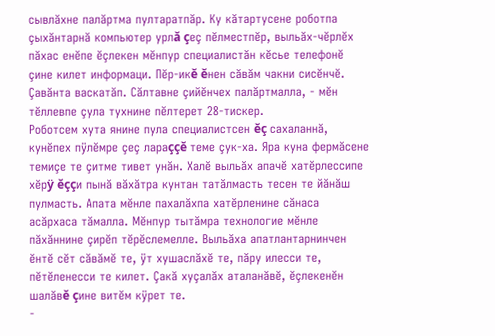сывлăхне палăртма пултаратпăр. Ку кăтартусене роботпа çыхăнтарнă компьютер урлă çеç пĕлместпĕр, выльăх-чĕрлĕх пăхас енĕпе ĕçлекен мĕнпур специалистăн кĕсье телефонĕ çине килет информаци. Пĕр-икĕ ĕнен сăвăм чакни сисĕнчĕ. Çавăнта васкатăп. Сăлтавне çийĕнчех палăртмалла, - мĕн тĕллевпе çула тухнине пĕлтерет 28-тискер.
Роботсем хута янине пула специалистсен ĕç сахаланнă, кунĕпех пÿлĕмре çеç лараççĕ теме çук-ха. Яра куна фермăсене темиçе те çитме тивет унăн. Халĕ выльăх апачĕ хатĕрлессипе хĕрÿ ĕççи пынă вăхăтра кунтан татăлмасть тесен те йăнăш пулмасть. Апата мĕнле пахалăхпа хатĕрленине сăнаса асăрхаса тăмалла. Мĕнпур тытăмра технологие мĕнле пăхăннине çирĕп тĕрĕслемелле. Выльăха апатлантарнинчен ĕнтĕ сĕт сăвăмĕ те, ÿт хушаслăхĕ те, пăру илесси те, пĕтĕленесси те килет. Çакă хуçалăх аталанăвĕ, ĕçлекенĕн шалăвĕ çине витĕм кÿрет те.
-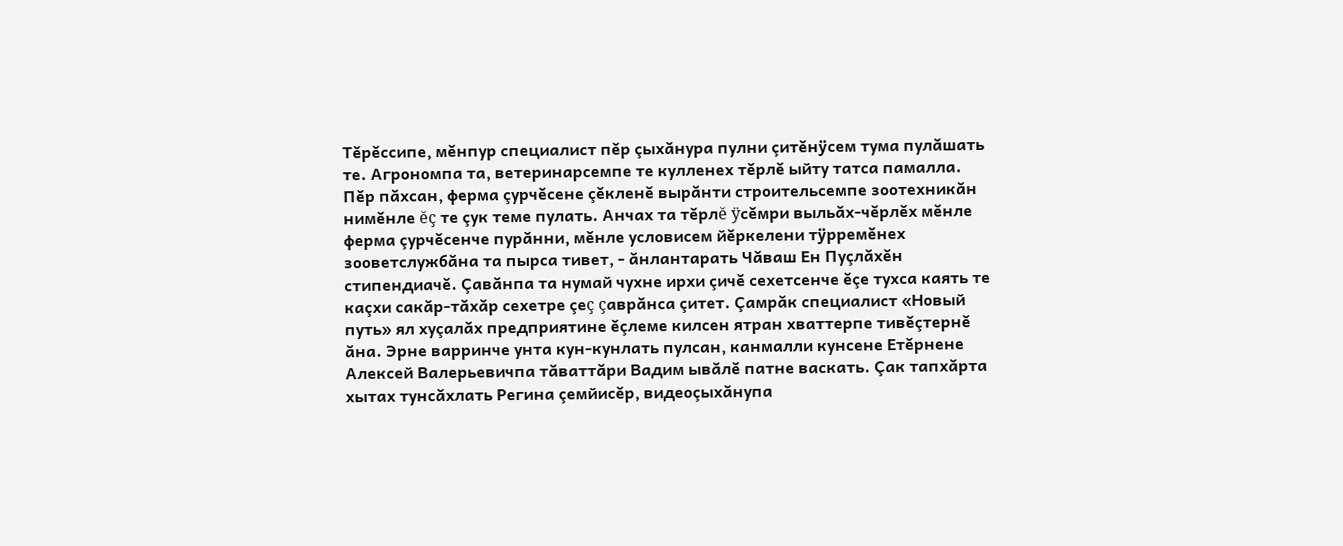Тĕрĕссипе, мĕнпур специалист пĕр çыхăнура пулни çитĕнÿсем тума пулăшать те. Агрономпа та, ветеринарсемпе те кулленех тĕрлĕ ыйту татса памалла. Пĕр пăхсан, ферма çурчĕсене çĕкленĕ вырăнти строительсемпе зоотехникăн нимĕнле ĕç те çук теме пулать. Анчах та тĕрлĕ ÿсĕмри выльăх-чĕрлĕх мĕнле ферма çурчĕсенче пурăнни, мĕнле условисем йĕркелени тÿрремĕнех зооветслужбăна та пырса тивет, - ăнлантарать Чăваш Ен Пуçлăхĕн стипендиачĕ. Çавăнпа та нумай чухне ирхи çичĕ сехетсенче ĕçе тухса каять те каçхи сакăр-тăхăр сехетре çеç çаврăнса çитет. Çамрăк специалист «Новый путь» ял хуçалăх предприятине ĕçлеме килсен ятран хваттерпе тивĕçтернĕ ăна. Эрне варринче унта кун-кунлать пулсан, канмалли кунсене Етĕрнене Алексей Валерьевичпа тăваттăри Вадим ывăлĕ патне васкать. Çак тапхăрта хытах тунсăхлать Регина çемйисĕр, видеоçыхăнупа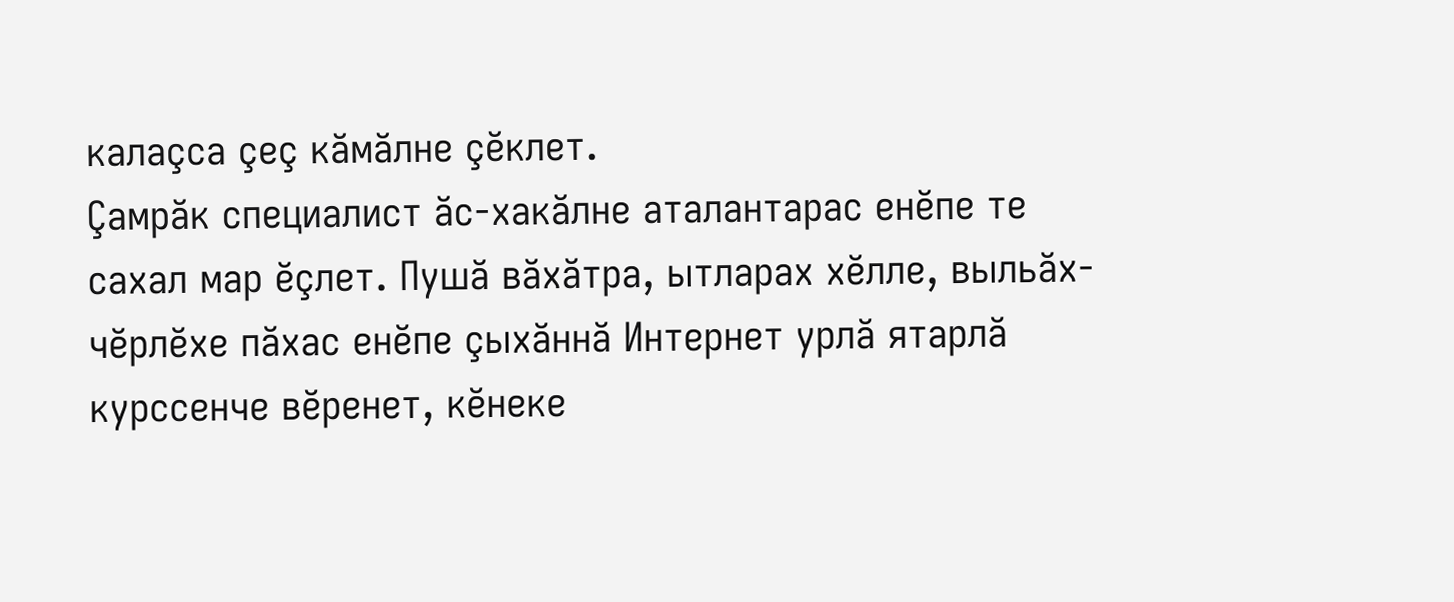калаçса çеç кăмăлне çĕклет.
Çамрăк специалист ăс-хакăлне аталантарас енĕпе те сахал мар ĕçлет. Пушă вăхăтра, ытларах хĕлле, выльăх-чĕрлĕхе пăхас енĕпе çыхăннă Интернет урлă ятарлă курссенче вĕренет, кĕнеке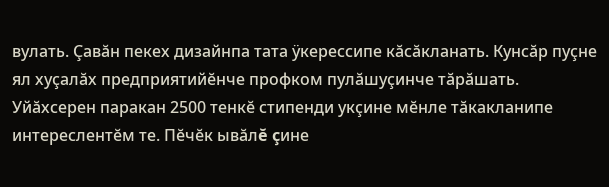вулать. Çавăн пекех дизайнпа тата ÿкерессипе кăсăкланать. Кунсăр пуçне ял хуçалăх предприятийĕнче профком пулăшуçинче тăрăшать.
Уйăхсерен паракан 2500 тенкĕ стипенди укçине мĕнле тăкакланипе интереслентĕм те. Пĕчĕк ывăлĕ çине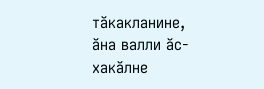тăкакланине, ăна валли ăс-хакăлне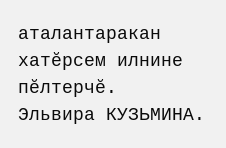аталантаракан хатĕрсем илнине пĕлтерчĕ.
Эльвира КУЗЬМИНА.